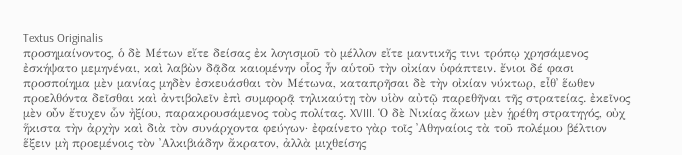Textus Originalis
προσημαίνοντος, ὁ δὲ Μέτων εἴτε δείσας ἐκ λογισμοῦ τὸ μέλλον εἴτε μαντικῆς τινι τρόπῳ χρησάμενος ἐσκήψατο μεμηνέναι, καὶ λαβὼν δᾷδα καιομένην οἷος ἦν αὑτοῦ τὴν οἰκίαν ὑφάπτειν. ἔνιοι δέ φασι προσποίημα μὲν μανίας μηδὲν ἐσκευάσθαι τὸν Μέτωνα, καταπρῆσαι δὲ τὴν οἰκίαν νύκτωρ, εἶθ᾽ ἕωθεν προελθόντα δεῖσθαι καὶ ἀντιβολεῖν ἐπὶ συμφορᾷ τηλικαύτῃ τὸν υἱὸν αὐτῷ παρεθῆναι τῆς στρατείας. ἐκεῖνος μὲν οὖν ἔτυχεν ὧν ἠξίου, παρακρουσάμενος τοὺς πολίτας. XVIII. Ὁ δὲ Νικίας ἄκων μὲν ᾑρέθη στρατηγός, οὐχ ἥκιστα τὴν ἀρχὴν καὶ διὰ τὸν συνάρχοντα φεύγων· ἐφαίνετο γὰρ τοῖς ᾿Αθηναίοις τὰ τοῦ πολέμου βέλτιον ἕξειν μὴ προεμένοις τὸν ᾿Αλκιβιάδην ἄκρατον, ἀλλὰ μιχθείσης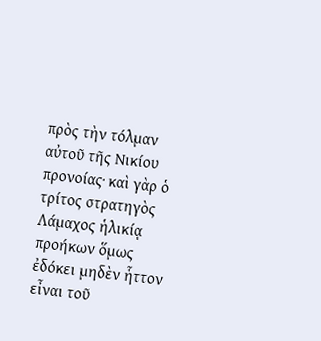πρὸς τὴν τόλμαν αὐτοῦ τῆς Νικίου προνοίας· καὶ γὰρ ὁ τρίτος στρατηγὸς Λάμαχος ἡλικίᾳ προήκων ὅμως ἐδόκει μηδὲν ἧττον εἶναι τοῦ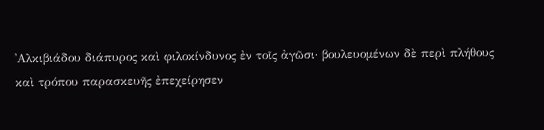᾿Αλκιβιάδου διάπυρος καὶ φιλοκίνδυνος ἐν τοῖς ἀγῶσι· βουλευομένων δὲ περὶ πλήθους καὶ τρόπου παρασκευῆς ἐπεχείρησεν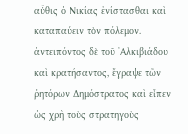αὖθις ὁ Νικίας ἐνίστασθαι καὶ καταπαύειν τὸν πόλεμον. ἀντειπόντος δὲ τοῦ ᾿Αλκιβιάδου καὶ κρατήσαντος, ἔγραψε τῶν ῥητόρων Δημόστρατος καὶ εἶπεν ὡς χρὴ τοὺς στρατηγοὺς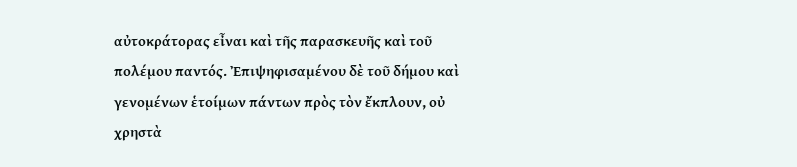αὐτοκράτορας εἶναι καὶ τῆς παρασκευῆς καὶ τοῦ πολέμου παντός. Ἐπιψηφισαμένου δὲ τοῦ δήμου καὶ γενομένων ἑτοίμων πάντων πρὸς τὸν ἔκπλουν, οὐ χρηστὰ